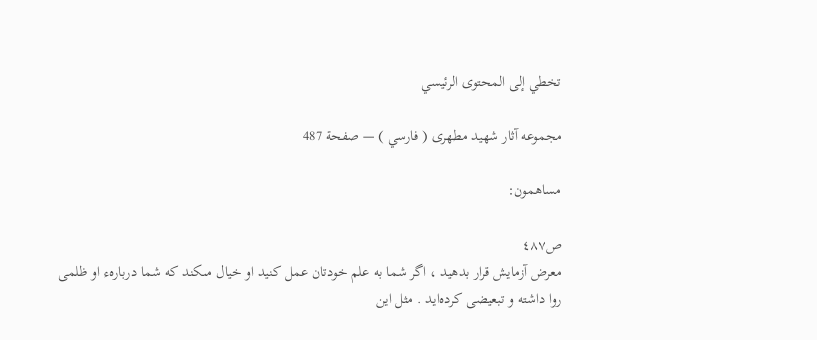تخطي إلى المحتوى الرئيسي

مجموعه آثار شهيد مطهرى ( فارسي ) — صفحة 487

مساهمون:

ص٤٨٧
معرض آزمايش قرار بدهيد ، اگر شما به علم خودتان عمل كنيد او خيال مىكند كه شما دربارهء او ظلمى روا داشته و تبعيضى كرده‌ايد . مثل اين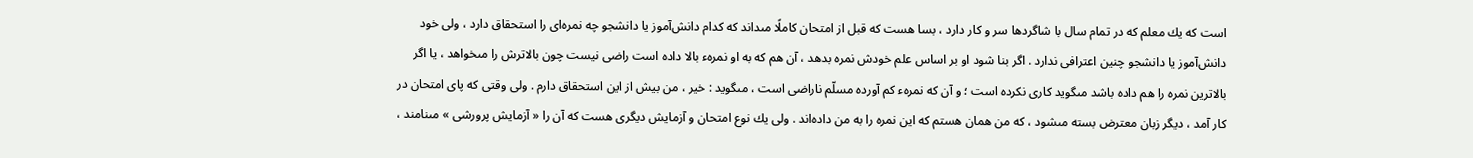است كه يك معلم كه در تمام سال با شاگردها سر و كار دارد ، بسا هست كه قبل از امتحان كاملًا مىداند كه كدام دانش‌آموز يا دانشجو چه نمره‌اى را استحقاق دارد ، ولى خود دانش‌آموز يا دانشجو چنين اعترافى ندارد . اگر بنا شود او بر اساس علم خودش نمره بدهد ، آن هم كه به او نمرهء بالا داده است راضى نيست چون بالاترش را مىخواهد ، يا اگر بالاترين نمره را هم داده باشد مىگويد كارى نكرده است ؛ و آن كه نمرهء كم آورده مسلّم ناراضى است ، مىگويد : خير ، من بيش از اين استحقاق دارم . ولى وقتى كه پاى امتحان در كار آمد ، ديگر زبان معترض بسته مىشود ، كه من همان هستم كه اين نمره را به من داده‌اند . ولى يك نوع امتحان و آزمايش ديگرى هست كه آن را « آزمايش پرورشى » مىنامند ،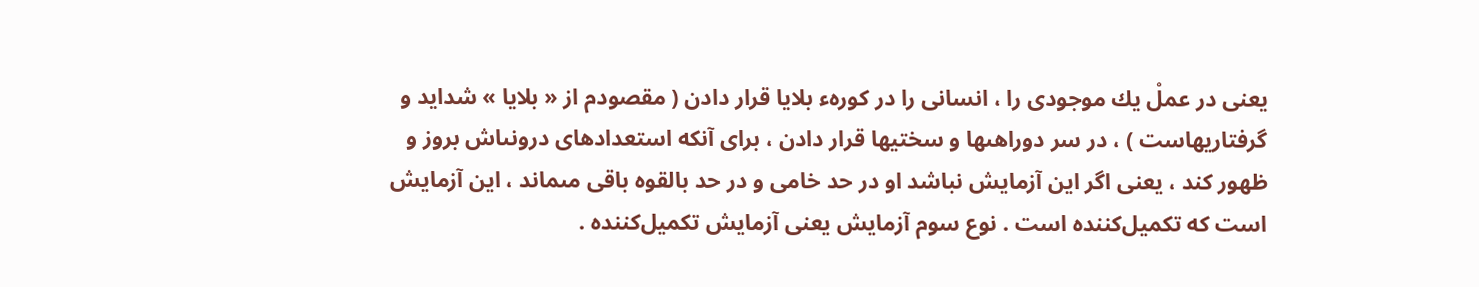يعنى در عملْ يك موجودى را ، انسانى را در كورهء بلايا قرار دادن ( مقصودم از « بلايا » شدايد و گرفتاريهاست ) ، در سر دوراهىها و سختيها قرار دادن ، براى آنكه استعدادهاى درونىاش بروز و ظهور كند ، يعنى اگر اين آزمايش نباشد او در حد خامى و در حد بالقوه باقى مىماند ، اين آزمايش است كه تكميل‌كننده است . نوع سوم آزمايش يعنى آزمايش تكميل‌كننده .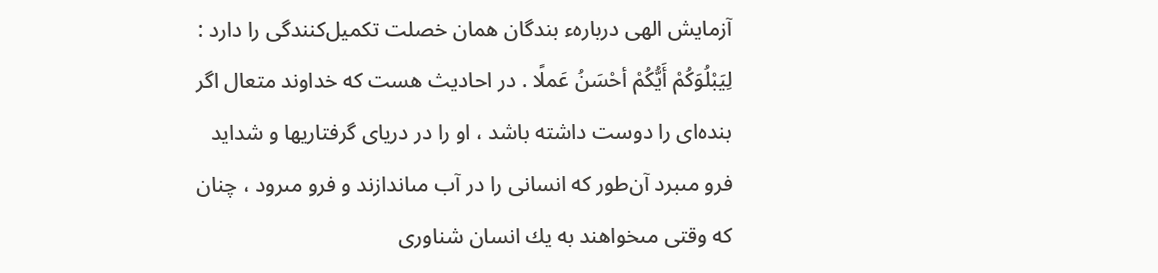آزمايش الهى دربارهء بندگان همان خصلت تكميل‌كنندگى را دارد : لِيَبْلُوَكُمْ أَيُّكُمْ أحْسَنُ عَملًا . در احاديث هست كه خداوند متعال اگر بنده‌اى را دوست داشته باشد ، او را در درياى گرفتاريها و شدايد فرو مىبرد آن‌طور كه انسانى را در آب مىاندازند و فرو مىرود ، چنان كه وقتى مىخواهند به يك انسان شناورى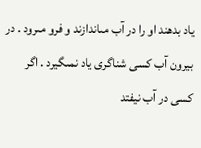ياد بدهند او را در آب مىاندازند و فرو مىرود . در بيرون آب كسى شناگرى ياد نمىگيرد . اگر كسى در آب نيفتد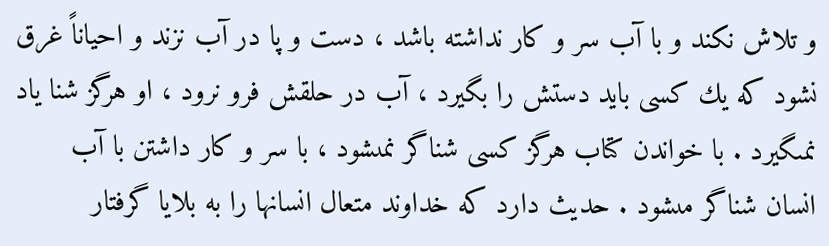و تلاش نكند و با آب سر و كار نداشته باشد ، دست و پا در آب نزند و احياناً غرق نشود كه يك كسى بايد دستش را بگيرد ، آب در حلقش فرو نرود ، او هرگز شنا ياد نمىگيرد . با خواندن كتاب هرگز كسى شناگر نمىشود ، با سر و كار داشتن با آب انسان شناگر مىشود . حديث دارد كه خداوند متعال انسانها را به بلايا گرفتار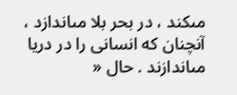مىكند ، در بحر بلا مىاندازد ، آنچنان كه انسانى را در دريا مىاندازند . حال «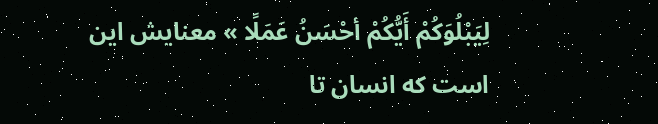لِيَبْلُوَكُمْ أَيُّكُمْ أحْسَنُ عَمَلًا » معنايش اين است كه انسان تا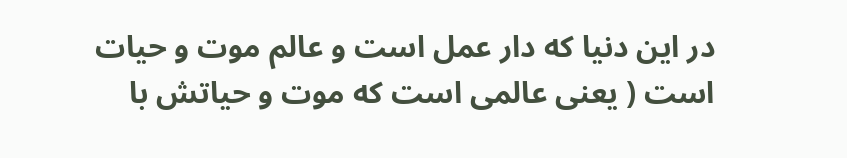در اين دنيا كه دار عمل است و عالم موت و حيات است ( يعنى عالمى است كه موت و حياتش با